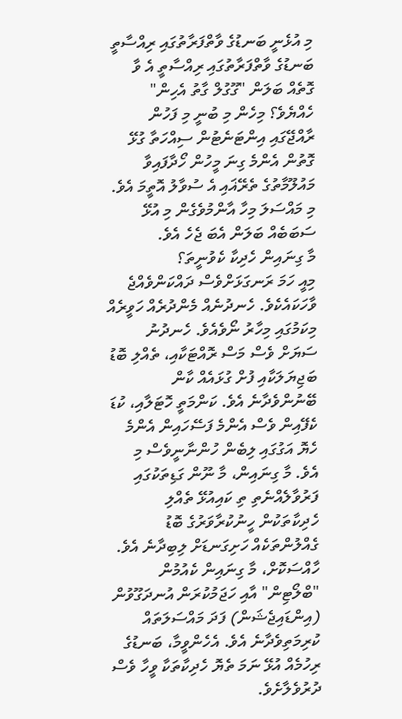މި އުޅެނީ ބަނޑުގެ ވާތްފަރާތުގައި ރިއްސާތީ
ބަނޑުގެ ވާތްފަރާތުގައި ރިއްސާތީ އެ ވާ ގޮތެއް ބަލަން "ގޫގުލް ގާތު އެހިން" ހެއްޔެވެ؟ މިހެން މި ބުނީ މި ފަހުން ރާއްޖޭގައި އިންޓަނެޓުން ސިއްހަތާ ގުޅޭ ގޮތުން އެންމެ ގިނަ މީހުން ހޯދާފައިވާ މައުލޫމާތުގެ ތެރޭޣައި އެ ސުވާލު އޮތީމަ އެވެ. މި މައްސަލަ މިހާ އާންމުވެގެން މި އުޅޭ ސަބަބެއް ބަލަން އެބަ ޖެހެ އެވެ.
މާ ގިނައިން ހެދިކާ ކެވުނީތަ؟
މިއީ ހަމަ ރަނގަޅަށްވެސް ދައްކަންވެއްޖެ ވާހަކައެކެވެ. ހެނދުނެއް މެންދުރެއް ހަވީރެއް މިކަމުގައި މިހާރު ނޯވެއެވެ. ހެނދުނު ސަޔަށް ވެސް މަސް ރޮއްޓަކާއި، ތެއްލި ބޮޑު ބަޖިޔަލަކާއި ފުށް ގުޅައެއް ކާން ބޭނުންވެދާނެ އެވެ. ކަންމަތީ ހޮޓަލާއި، ކުޑަ ކެފޭއިން ވެސް އެންމެ ފަސޭހައިން އެންމެ ހެޔޮ އަގުގައި ލިބެން ހުންނާނީވެސް މި އެވެ. މާ ގިނައިން، މާ ނޫން ގަޑިތަކުގައި ފަރުވާލެއްނެތި ތި ކައިއުޅޭ ތެއްލި ހެދިކާތަކުން ހީނުކުރާވަރުގެ ބޮޑު ގެއްލުންތަކެއް ހަށިގަނޑަށް ލިބިދާނެ އެވެ. ހާއްސަކޮށް، މާ ގިނައިން ކެއުމުން "ބްލޯޓިން" އާއި ހަޖަމުކުރަން އުނދަގޫވުން (އިންޑައިޖެޝަން) ފަދަ މައްސަލަތައް ކުރިމަތިވެދާނެ އެވެ. އެހެންވީމާ، ބަނޑުގެ ރިހުމެއް އުޅޭ ނަމަ ތެޔޮ ހެދިކާތަކާ ވީހާ ވެސް ދުރުވެލާށެވެ.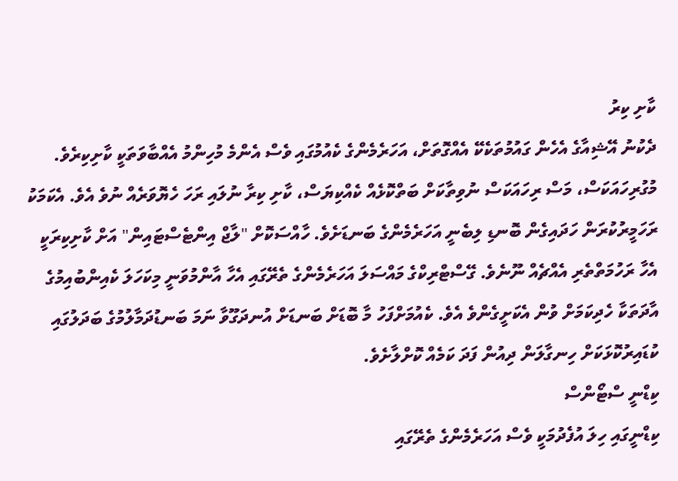ކާށި ކިރު
ދެކުނު އޭޝިއާގެ އެހެން ގައުމުތަކެކޭ އެއްގޮތަށް، އަހަރެމެންގެ ކެއުމުގައި ވެސް އެންމެ މުހިންމު އެއްބާވަތަކީ ކާށިކިރެވެ. މުގުރިހައަކަސް، މަސް ރިހައަކަސް ނުވިތާކަށް ބަތްކޮޅެއް ކެއްކިޔަސް، ކާށި ކިރާ ނުލައި ރަހަ ހެޔޮވަރެއް ނުވެ އެވެ. އެކަމަކު ރަހަމީރުކުރަން ހަދައިގެން ބޮނޑި ލިބެނީ އަހަރެމެންގެ ބަނޑަށެވެ. ހާއްސަކޮށް "ލާޖް އިންޓެސްޓައިން" އަށް ކާށިކިރަކީ އެހާ ރަހުމަތްތެރި އެއްޗެއް ނޫނެވެ. ގޭސްޓްރިކްގެ މައްސަލަ އަހަރެމެންގެ ތެރޭގައި އެހާ އާންމުވަނީ މިކަހަލަ ކެއިންބުއިމުގެ އާދަތަކާ ހެދިކަމަށް ވުން އެކަށީގެންވެ އެވެ. ކެއުމަށްފަހު މާ ބޮޑަށް ބަނޑަށް އުނދަގޫވާ ނަމަ ބަނޑުދަމާލުމުގެ ބަދަލުގައި ކުޑައިރުކޮޅަކަށް ހިނގާލަން ދިއުން ފަދަ ކަމެއް ކޮށްލާށެވެ.
ކިޑްނީ ސްޓޯންސް
ކިޑްނީގައި ހިލަ އުފެދުމަކީ ވެސް އަހަރެމެންގެ ތެރޭގައި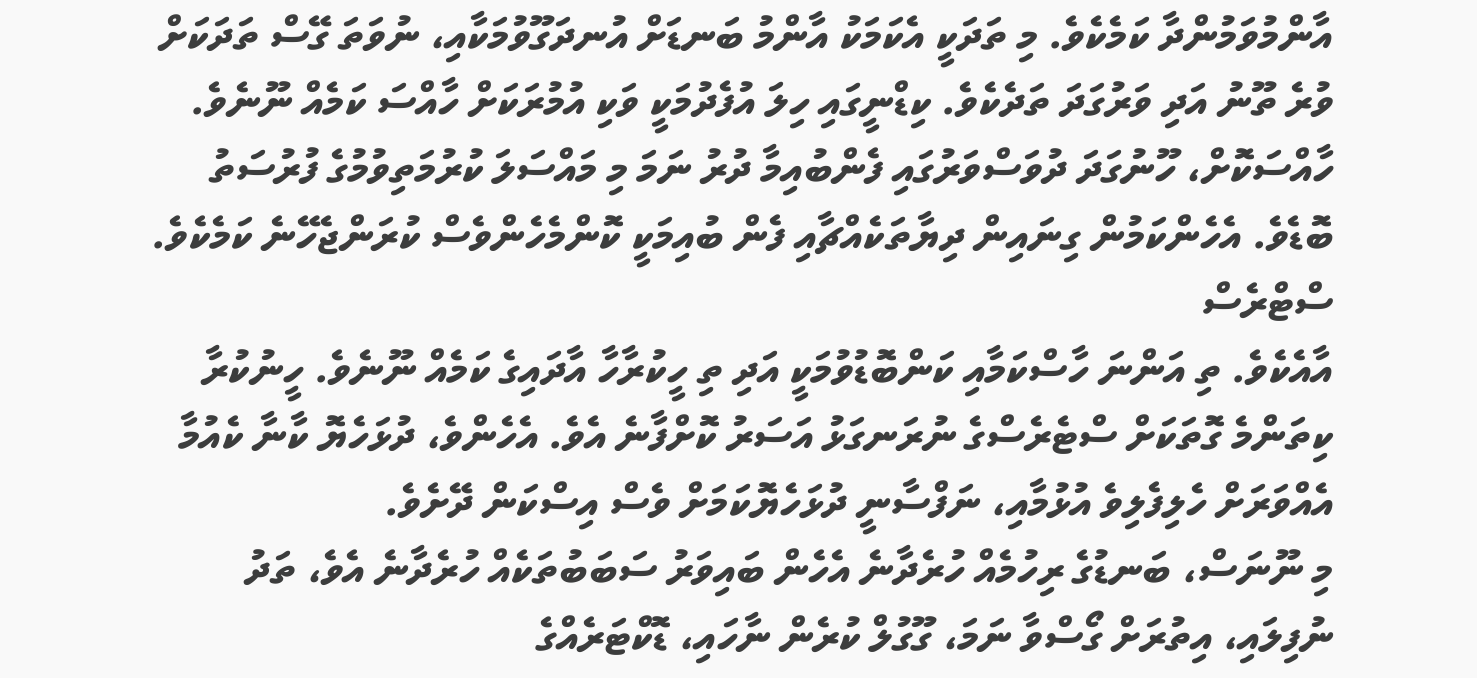އާންމުވަމުންދާ ކަމެކެވެ. މި ތަދަކީ އެކަމަކު އާންމު ބަނޑަށް އުނދަގޫވުމަކާއި، ނުވަތަ ގޭސް ތަދަކަށް ވުރެ ތޫނު އަދި ވަރުގަދަ ތަދެކެވެ. ކިޑްނީގައި ހިލަ އުފެދުމަކީ ވަކި އުމުރަކަށް ހާއްސަ ކަމެއް ނޫނެވެ. ހާއްސަކޮށް، ހޫނުގަދަ ދުވަސްވަރުގައި ފެންބުއިމާ ދުރު ނަމަ މި މައްސަލަ ކުރުމަތިވުމުގެ ފުރުސަތު ބޮޑެވެ. އެހެންކަމުން ގިނައިން ދިޔާތަކެއްޗާއި ފެން ބުއިމަކީ ކޮންމެހެންވެސް ކުރަންޖެހޭނެ ކަމެކެވެ.
ސްޓްރެސް
އާއެކެވެ. ތި އަންނަ ހާސްކަމާއި ކަންބޮޑުވުމަކީ އަދި ތި ހީކުރާހާ އާދައިގެ ކަމެއް ނޫނެވެ. ހީނުކުރާ ކިތަންމެ ގޮތަކަށް ސްޓެރެސްގެ ނުރަނގަޅު އަސަރު ކޮށްފާނެ އެވެ. އެހެންވެ، ދުޅަހެޔޮ ކާނާ ކެއުމާ އެއްވަރަށް ހެލިފެލިވެ އުޅުމާއި، ނަފްސާނީ ދުޅަހެޔޮކަމަށް ވެސް އިސްކަން ދޭށެވެ.
މި ނޫނަސް، ބަނޑުގެ ރިހުމެއް ހުރެދާނެ އެހެން ބައިވަރު ސަބަބުތަކެއް ހުރެދާނެ އެވެ، ތަދު ނުފިލައި، އިތުރަށް ގޯސްވާ ނަމަ، ގޫގުލް ކުރެން ނާހައި، ޑޮކްޓަރެއްގެ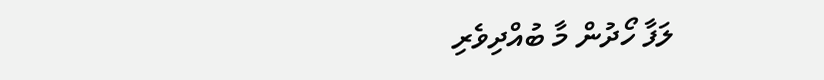ލަފާ ހޯދުން މާ ބުއްދިވެރި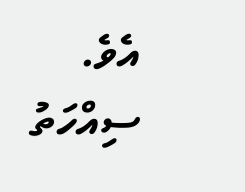އެވެ.
ސިއްހަތު